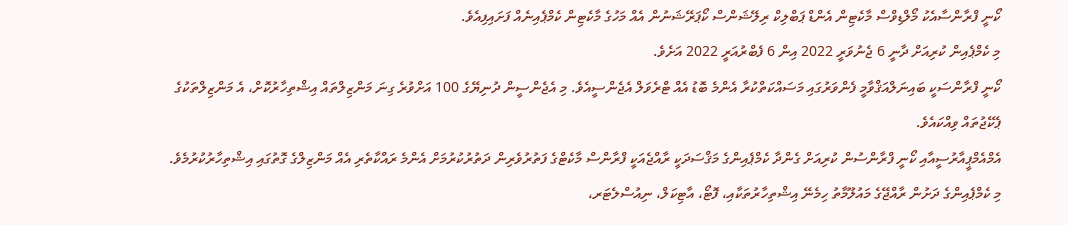ކޯނީ ފްރާންސާއެކު މޯލްޑިވްސް މާކެޓިން އެންޑް ޕަބްލިކް ރިލޭޝަންސް ކޯޕަރޭޝަނުން އެއް މަހުގެ މާކެޓިން ކެމްޕެއިނެއް ފަށައިފިއެވެ.
މި ކެމްޕެއިން ކުރިއަށް ދާނީ 6 ޖެނުވަރީ 2022 އިން 6 ފެބްރުއަރީ 2022 އަށެވެ.
ކޯނީ ފްރާންސަކީ ބައިނަލްއަޤްވާމީ ފެންވަރުގައި މަސައްކަތްކުރާ އެންމެ ބޮޑު އެއް ޓްރެވަލް އެޖެންސީއެވެ. މި އެޖެންސީން ދުނިޔޭގެ 100 އަށްވުރެ ގިނަ މަންޒިލްތައް އިޝްތިހާރުކޮށް، އެ މަންޒިލްތަކުގެ ޕެކޭޖުތައް ވިއްކައެވެ.
އެމްއެމްޕީއާރުސީއާއި ކޯނީ ފްރާންސުން ކުރިއަށް ގެންދާ ކެމްޕެއިންގެ މަޤްސަދަކީ ރާއްޖެއަކީ ފްރާންސް މާކެޓްގެ ފަތުރުވެރިން ދަތުރުކުރުމަށް އެންމެ ރައްކާތެރި އެއް މަންޒިލްގެ ގޮތުގައި އިޝްތިހާރުކުރުމެވެ.
މި ކެމްޕެއިންގެ ދަށުން ރާއްޖޭގެ މައުލޫމާތު ހިމެނޭ އިޝްތިހާރުތަކާއި، ފޮޓޯ، އާޓިކަލް، ނިއުސްލެޓަރ،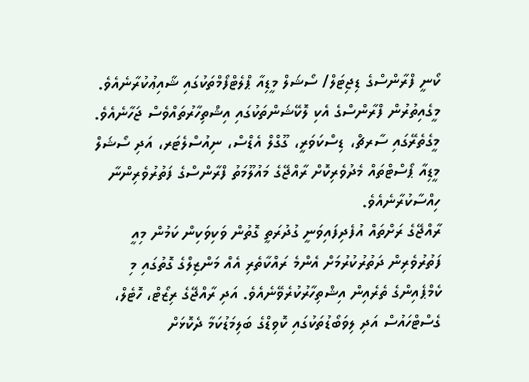ކޯނީ ފްރާންސްގެ ޑިޖިޓަލް/ ސޯޝަލް މީޑިއާ ޕްލެޓްފޯމްތަކުގައި ޝާއިޢުކުރާނެއެވެ. މީގެއިތުރުން ފްރާންސްގެ އެކި ލޮކޭޝަންތަކުގައި އިޝްތިހާރުތައްވެސް ޖަހާނެއެވެ. މީގެތެރޭގައި ސާރޗް، ޑިސްކަވަރީ، ގޫގްލް އެޑްސް، ނިއުސްލެޓަރ، އަދި ސޯޝަލް މީޑިއާ ޕޯސްޓްތައް މެދުވެރިކޮށް ރާއްޖޭގެ މައުލޫމަތު ފްރާންސްގެ ފަތުރުވެރިންނާ ހިއްސާކުރާނެއެވެ.
ރާއްޖޭގެ ރަށްތައް އުފެދިފައިވަނީ ގުދުރަތީ ގޮތުން ވަކިވަކިން ކަމުން މިއީ ފަތުރުވެރިން ދަތުރުކުރުމަށް އެންމެ ރައްކާތެރި އެއް މަންޒިލްގެ ގޮތުގައި މި ކެމްޕެއިންގެ ތެރެއިން އިޝްތިހާރުކުރެވޭނެއެވެ. އަދި ރާއްޖޭގެ ރިޒޯޓް، ހޮޓެލް، ގެސްޓްހައުސް އަދި ލިވަބޯޑުތަކުގައި ކޮވިޑްގެ ބަލިމަޑުކަމާ ދެކޮޅަށް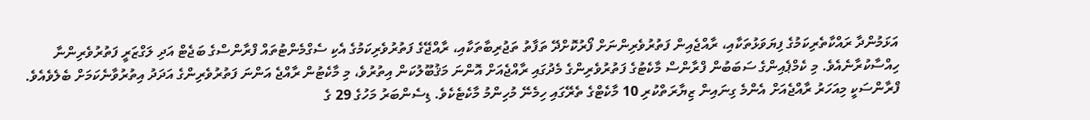އަޅަމުންދާ ރައްކާތެރިކަމުގެ ފިޔަވަޅުތަކާއި، ރާއްޖެއިން ފަތުރުވެރިންނަށް ފޯރުކޮށްދޭ ތަފާތު ތަޖުރިބާތަކާއި، ރާއްޖޭގެ ފަތުރުވެރިކަމުގެ އެކި ސެގްމެންޓުތައް ފްރާންސްގެ ބަޖެޓް އަދި ލަގްޒަރީ ފަތުރުވެރިންނާ ހިއްސާކުރާނެއެވެ. މި ކެމްޕެއިންގެ ސަބަބުން ފްރާންސް މާކެޓުގެ ފަތުރުވެރިންގެ މެދުގައި ރާއްޖެއަށް އޮންނަ މަޤުބޫލުކަން އިތުރުވެ، މި މާކެޓުން ރާއްޖެ އަންނަ ފަތުރުވެރިންގެ އަދަދު އިތުރުވާނެކަމަށް ބެލެވެއެވެ.
ފްރާންސަކީ މިއަހަރު ރާއްޖެއަށް އެންމެ ގިނައިން ޒިޔާރަތްކުރި 10 މާކެޓްގެ ތެރޭގައި ހިމެނޭ މުހިންމު މާކެޓެކެވެ. ޑިސެންބަރު މަހުގެ 29 ގެ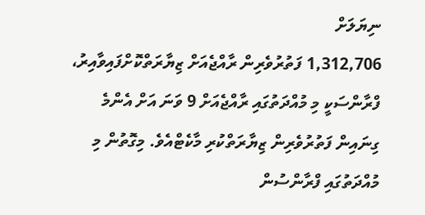ނިޔަލަށް
1,312,706 ފަތުރުވެރިން ރާއްޖެއަށް ޒިޔާރަތްކޮށްފައިވާއިރު، ފްރާންސަކީ މި މުއްދަތުގައި ރާއްޖެއަށް 9 ވަނަ އަށް އެންމެ ގިނައިން ފަތުރުވެރިން ޒިޔާރަތްކުރި މާކެޓްއެވެ. މިގޮތުން މި މުއްދަތުގައި ފްރާންސުން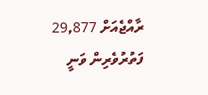ރާއްޖެއަށް 29,877 ފަތުރުވެރިން ވަނީ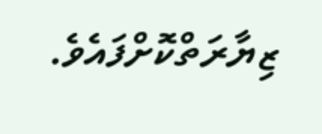ޒިޔާރަތްކޮށްފައެވެ.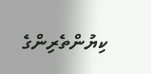ކިޔުންތެރިންގެ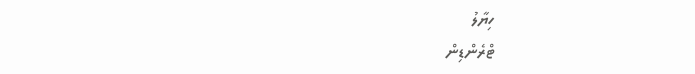ހިޔާލު
ޓްރެންޑިން